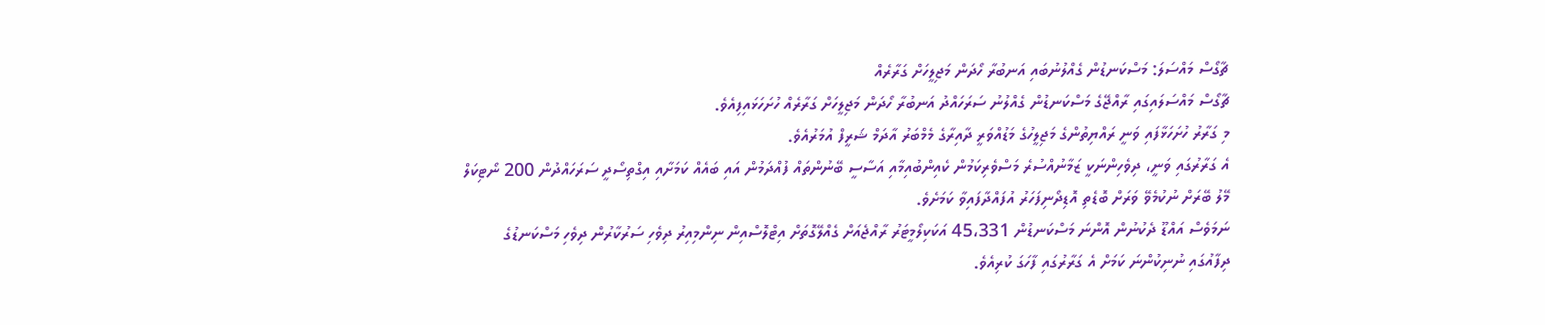ޗާގޯސް މައްސަލަ: މަސްކަނޑުން ގެއްލުނުބައި އަނބުރާ ހޯދަން މަޖިލީހަށް ގަރާރެއް
ޗާގޯސް މައްސަލައިގައި ރާއްޖޭގެ މަސްކަނޑުން ގެއްލުނު ސަރަހައްދު އަނބުރާ ހޯދަން މަޖިލީހަށް ގަރާރެއް ހުށަހަޅައިފިއެވެ.
މި ގަރާރު ހުށަހަޅާފައި ވަނީ ރައްޔިތުންގެ މަޖިލީހުގެ މަޑުއްވަރީ ދާއިރާގެ މެމްބަރު އާދަމް ޝަރީފް އުމަރުއެވެ.
އެ ގަރާރުގައި ވަނީ، ދިވެހިންނަކީ ޒަމާނުއްސުރެ މަސްވެރިކަމުން ކެއިންބުއިމާއި އަސާސީ ބޭނުންތައް ފުއްދަމުން އައި ބައެއް ކަމަށާއި އިގްތިސޯދީ ސަރަހައްދުން 200 ނޯޓިކަލް މޭލު ބޭރަށް ނުކުމެވޭ ވަރަށް ބޮޑެތި އޮޑިދޯނިފަހަރު އުފައްދާފައިވާ ކަމަށެވެ.
ނަމަވެސް އައްޑޫ ދެކުނުން އޮންނަ މަސްކަނޑުން 45،331 އަކަކިލޯމީޓަރު ރާއްޖެއަށް ގެއްލޭގޮތަށް އިޓްލޮސްއިން ނިންމިއިރު ދިވެހި ސަރުކާރުން ދިވެހި މަސްކަނޑުގެ ދިފާއުގައި ނުނިކުންނަ ކަމަށް އެ ގަރާރުގައި ފާހަގަ ކުރިއެވެ.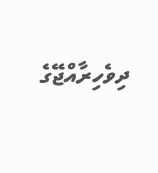ދިވެހިރާއްޖޭގެ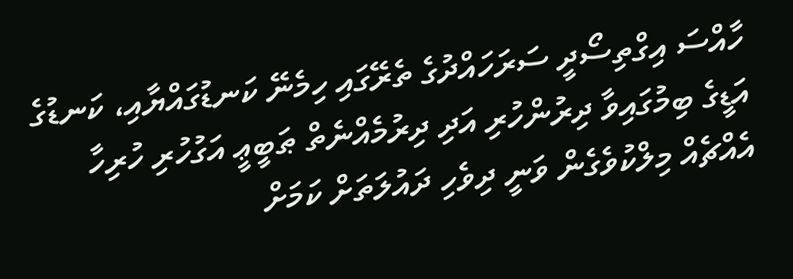ހާއްސަ އިގްތިސޯދީ ސަރަހައްދުގެ ތެރޭގައި ހިމެނޭ ކަނޑުގައްޔާއި، ކަނޑުގެ އަޑީގެ ބިމުގައިވާ ދިރުންހުރި އަދި ދިރުމެއްނެތް ޠަބީޢީ އަގުހުރި ހުރިހާ އެއްޗެއް މިލްކުވެގެން ވަނީ ދިވެހި ދައުލަތަށް ކަމަށް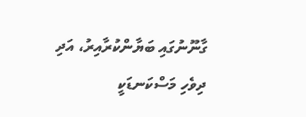ގާނޫނުގައި ބަޔާންކުރާއިރު، އަދި ދިވެހި މަސްކަނޑަކީ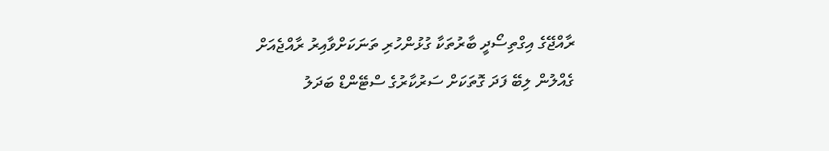ރާއްޖޭގެ އިގްތިސޯދީ ބާރުތަކާ ގުޅުންހުރި ތަނަކަށްވާއިރު ރާއްޖެއަށް ގެއްލުން ލިބޭ ފަދަ ގޮތަކަށް ސަރުކާރުގެ ސްޓޭންޑް ބަދަލު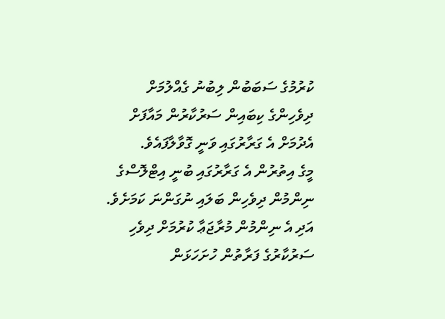ކުރުމުގެ ސަބަބުން ލިބުނު ގެއްލުމަށް ދިވެހިންގެ ކިބައިން ސަރުކާރުން މައާފަށް އެދުމަށް އެ ގަރާރުގައި ވަނީ ގޮވާލާފައެވެ.
މީގެ އިތުރުން އެ ގަރާރުގައި ބުނީ އިޓްލޮސްގެ ނިންމުން ދިވެހިން ބަލައި ނުގަންނަ ކަމަށެވެ. އަދި އެ ނިންމުން މުރާޖަޢާ ކުރުމަށް ދިވެހި ސަރުކާރުގެ ފަރާތުން ހުށަހަޅަން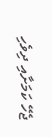ޖެހޭ ކަމަށާއި ދިވެހި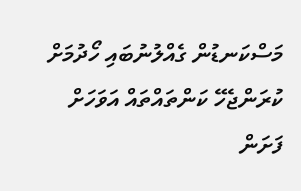މަސްކަނޑުން ގެއްލުނުބައި ހޯދުމަށް ކުރަންޖެހޭ ކަންތައްތައް އަވަހަށް ފަށަން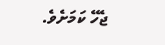ޖެހޭ ކަމަށެވެ.